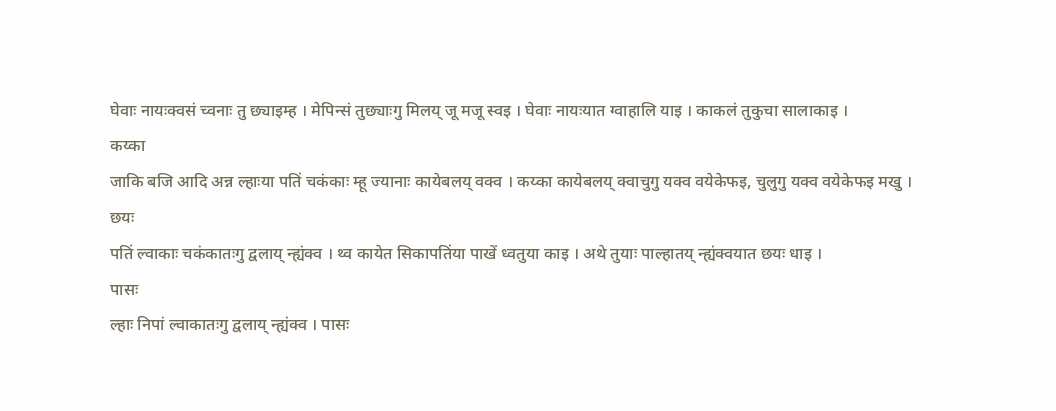घेवाः नायःक्वसं च्वनाः तु छ्याइम्ह । मेपिन्सं तुछ्याःगु मिलय् जू मजू स्वइ । घेवाः नायःयात ग्वाहालि याइ । काकलं तुकुचा सालाकाइ ।
कय्का
जाकि बजि आदि अन्न ल्हाःया पतिं चकंकाः म्हू ज्यानाः कायेबलय् वक्व । कय्का कायेबलय् क्वाचुगु यक्व वयेकेफइ, चुलुगु यक्व वयेकेफइ मखु ।
छयः
पतिं ल्वाकाः चकंकातःगु द्वलाय् न्ह्यंक्व । थ्व कायेत सिकापतिंया पाखें ध्वतुया काइ । अथे तुयाः पाल्हातय् न्ह्यंक्वयात छयः धाइ ।
पासः
ल्हाः निपां ल्वाकातःगु द्वलाय् न्ह्यंक्व । पासः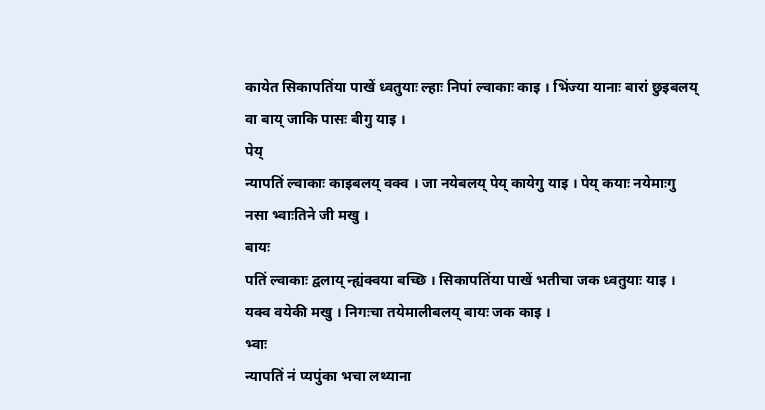कायेत सिकापतिंया पाखें ध्वतुयाः ल्हाः निपां ल्वाकाः काइ । भिंज्या यानाः बारां छुइबलय् वा बाय् जाकि पासः बीगु याइ ।
पेय्
न्यापतिं ल्वाकाः काइबलय् वक्व । जा नयेबलय् पेय् कायेगु याइ । पेय् कयाः नयेमाःगु नसा भ्वाःतिने जी मखु ।
बायः
पतिं ल्वाकाः द्वलाय् न्ह्यंक्वया बच्छि । सिकापतिंया पाखें भतीचा जक ध्वतुयाः याइ । यक्व वयेकी मखु । निगःचा तयेमालीबलय् बायः जक काइ ।
भ्वाः
न्यापतिं नं प्यपुंका भचा लथ्याना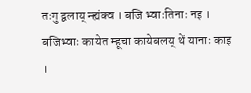तःगु द्वलाय् न्ह्यंक्व । बजि भ्वाःतिनाः नइ । बजिभ्वाः कायेत म्हूचा कायेबलय् थें यानाः काइ ।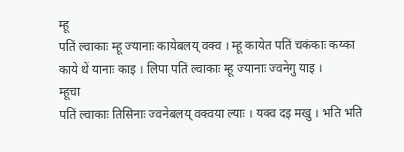म्हू
पतिं ल्वाकाः म्हू ज्यानाः कायेबलय् वक्व । म्हू कायेत पतिं चकंकाः कय्का काये थें यानाः काइ । लिपा पतिं ल्वाकाः म्हू ज्यानाः ज्वनेगु याइ ।
म्हूचा
पतिं ल्वाकाः तिसिनाः ज्वनेबलय् वक्वया ल्याः । यक्व दइ मखु । भति भति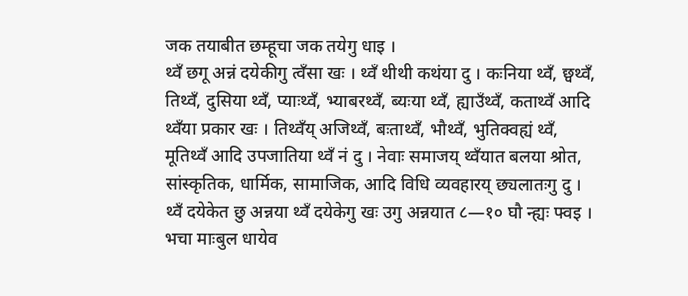जक तयाबीत छम्हूचा जक तयेगु धाइ ।
थ्वँ छगू अन्नं दयेकीगु त्वँसा खः । थ्वँ थीथी कथंया दु । कःनिया थ्वँ, छ्वथ्वँ, तिथ्वँ, दुसिया थ्वँ, प्याःथ्वँ, भ्याबरथ्वँ, ब्यःया थ्वँ, ह्याउँथ्वँ, कताथ्वँ आदि थ्वँया प्रकार खः । तिथ्वँय् अजिथ्वँ, बःताथ्वँ, भौथ्वँ, भुतिक्वह्यं थ्वँ, मूतिथ्वँ आदि उपजातिया थ्वँ नं दु । नेवाः समाजय् थ्वँयात बलया श्रोत, सांस्कृतिक, धार्मिक, सामाजिक, आदि विधि व्यवहारय् छ्यलातःगु दु ।
थ्वँ दयेकेत छु अन्नया थ्वँ दयेकेगु खः उगु अन्नयात ८—१० घौ न्ह्यः फ्वइ । भचा माःबुल धायेव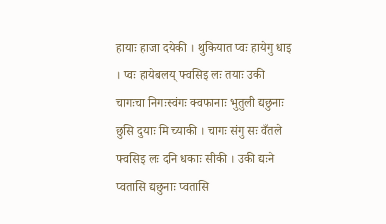हायाः हाजा दयेकी । थुकियात प्वः हायेगु धाइ । प्वः हायेबलय् फ्वसिइ लः तयाः उकी चागःचा निगःस्वंगः क्वफानाः भुतुली द्यछुनाः छुसि दुयाः मि च्याकी । चागः संगु सः वँतले फ्वसिइ लः दनि धकाः सीकी । उकी द्यःने प्वतासि द्यछुनाः प्वतासि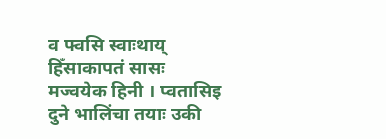व फ्वसि स्वाःथाय् हिँसाकापतं सासः मज्वयेक हिनी । प्वतासिइ दुने भालिंचा तयाः उकी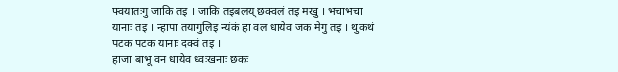फ्वयातःगु जाकि तइ । जाकि तइबलय् छक्वलं तइ मखु । भचाभचा यानाः तइ । न्हापा तयागुलिइ न्यंकं हा वल धायेव जक मेगु तइ । थुकथं पटक पटक यानाः दक्वं तइ ।
हाजा बाभू वन धायेव ध्वःखनाः छकः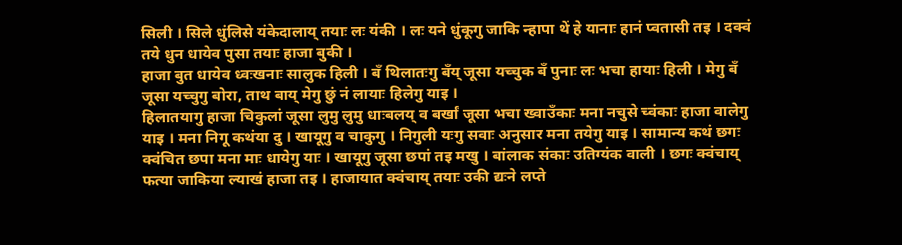सिली । सिले धुंलिसे यंकेदालाय् तयाः लः यंकी । लः यने धुंकूगु जाकि न्हापा थें हे यानाः हानं प्वतासी तइ । दक्वं तये धुन धायेव पुसा तयाः हाजा बुकी ।
हाजा बुत धायेव ध्वःखनाः सालुक हिली । बँ थिलातःगु बँय् जूसा यच्चुक बँ पुनाः लः भचा हायाः हिली । मेगु बँ जूसा यच्चुगु बोरा, ताथ बाय् मेगु छुं नं लायाः हिलेगु याइ ।
हिलातयागु हाजा चिकुलां जूसा लुमु लुमु धाःबलय् व बर्खां जूसा भचा ख्वाउँकाः मना नचुसे च्वंकाः हाजा वालेगु याइ । मना निगू कथंया दु । खायूगु व चाकुगु । निगुली यःगु सवाः अनुसार मना तयेगु याइ । सामान्य कथं छगः क्वंचित छपा मना माः धायेगु याः । खायूगु जूसा छपां तइ मखु । बांलाक संकाः उतिग्यंक वाली । छगः क्वंचाय् फत्या जाकिया ल्याखं हाजा तइ । हाजायात क्वंचाय् तयाः उकी द्यःने लप्ते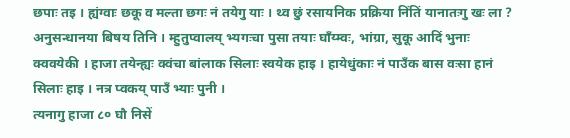छपाः तइ । ह्यंग्वाः छकू व मल्ता छगः नं तयेगु याः । थ्व छुं रसायनिक प्रक्रिया निंतिं यानातःगु खः ला ? अनुसन्धानया बिषय तिनि । म्हुतुप्वालय् भ्यगःचा पुसा तयाः घाँय्म्वः, भांग्रा, सुकू आदिं भुनाः क्ववयेकी । हाजा तयेन्ह्यः क्वंचा बांलाक सिलाः स्वयेक हाइ । हायेधुंकाः नं पाउँक बास वःसा हानं सिलाः हाइ । नत्र प्वकय् पाउँ भ्याः पुनी ।
त्यनागु हाजा ८० घौ निसें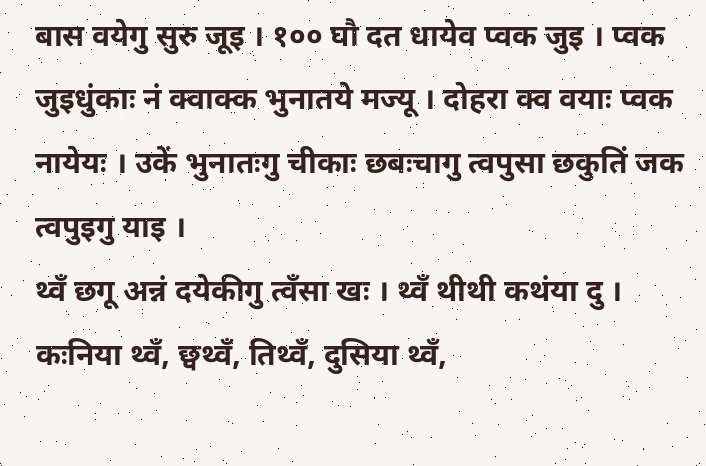बास वयेगु सुरु जूइ । १०० घौ दत धायेव प्वक जुइ । प्वक जुइधुंकाः नं क्वाक्क भुनातये मज्यू । दोहरा क्व वयाः प्वक नायेयः । उकें भुनातःगु चीकाः छबःचागु त्वपुसा छकुतिं जक त्वपुइगु याइ ।
थ्वँ छगू अन्नं दयेकीगु त्वँसा खः । थ्वँ थीथी कथंया दु । कःनिया थ्वँ, छ्वथ्वँ, तिथ्वँ, दुसिया थ्वँ,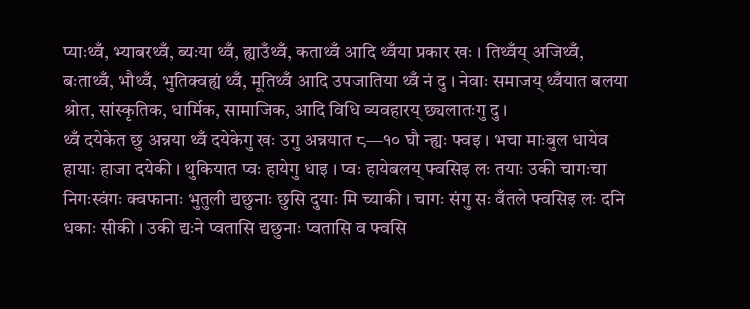प्याःथ्वँ, भ्याबरथ्वँ, ब्यःया थ्वँ, ह्याउँथ्वँ, कताथ्वँ आदि थ्वँया प्रकार खः । तिथ्वँय् अजिथ्वँ, बःताथ्वँ, भौथ्वँ, भुतिक्वह्यं थ्वँ, मूतिथ्वँ आदि उपजातिया थ्वँ नं दु । नेवाः समाजय् थ्वँयात बलया श्रोत, सांस्कृतिक, धार्मिक, सामाजिक, आदि विधि व्यवहारय् छ्यलातःगु दु ।
थ्वँ दयेकेत छु अन्नया थ्वँ दयेकेगु खः उगु अन्नयात ८—१० घौ न्ह्यः फ्वइ । भचा माःबुल धायेव हायाः हाजा दयेकी । थुकियात प्वः हायेगु धाइ । प्वः हायेबलय् फ्वसिइ लः तयाः उकी चागःचा निगःस्वंगः क्वफानाः भुतुली द्यछुनाः छुसि दुयाः मि च्याकी । चागः संगु सः वँतले फ्वसिइ लः दनि धकाः सीकी । उकी द्यःने प्वतासि द्यछुनाः प्वतासि व फ्वसि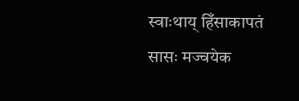स्वाःथाय् हिँसाकापतं सासः मज्वयेक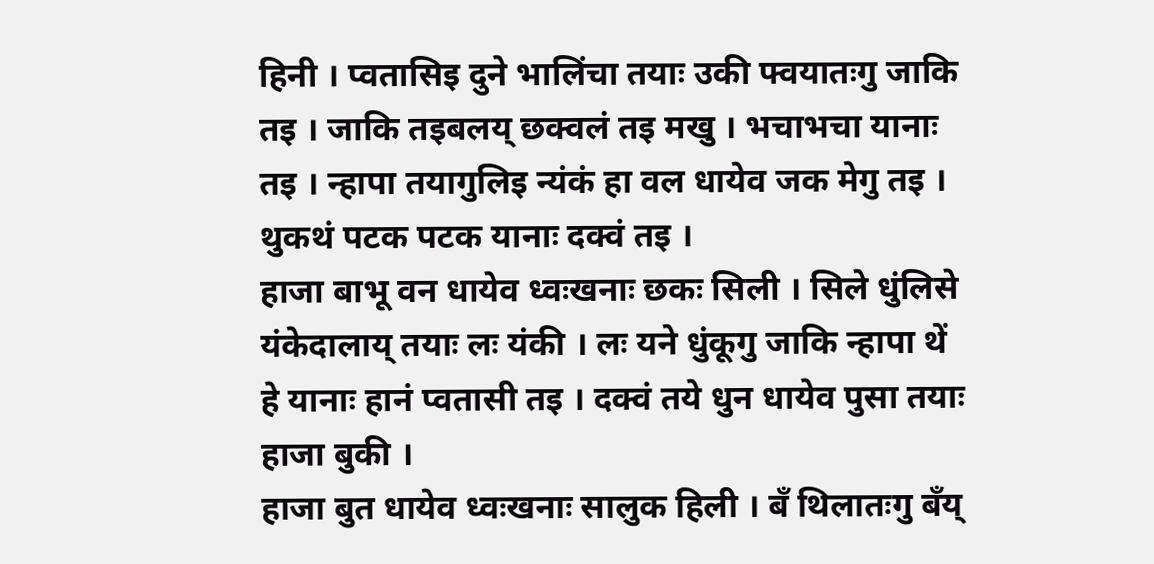हिनी । प्वतासिइ दुने भालिंचा तयाः उकी फ्वयातःगु जाकि तइ । जाकि तइबलय् छक्वलं तइ मखु । भचाभचा यानाः तइ । न्हापा तयागुलिइ न्यंकं हा वल धायेव जक मेगु तइ । थुकथं पटक पटक यानाः दक्वं तइ ।
हाजा बाभू वन धायेव ध्वःखनाः छकः सिली । सिले धुंलिसे यंकेदालाय् तयाः लः यंकी । लः यने धुंकूगु जाकि न्हापा थें हे यानाः हानं प्वतासी तइ । दक्वं तये धुन धायेव पुसा तयाः हाजा बुकी ।
हाजा बुत धायेव ध्वःखनाः सालुक हिली । बँ थिलातःगु बँय्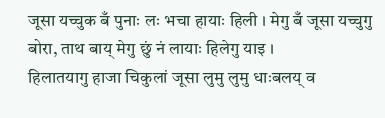जूसा यच्चुक बँ पुनाः लः भचा हायाः हिली । मेगु बँ जूसा यच्चुगु बोरा, ताथ बाय् मेगु छुं नं लायाः हिलेगु याइ ।
हिलातयागु हाजा चिकुलां जूसा लुमु लुमु धाःबलय् व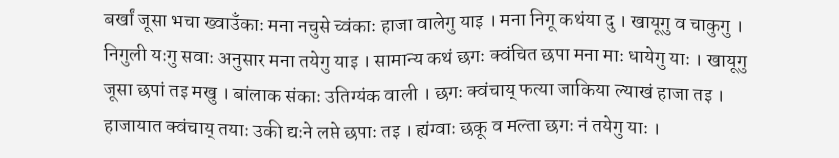बर्खां जूसा भचा ख्वाउँकाः मना नचुसे च्वंकाः हाजा वालेगु याइ । मना निगू कथंया दु । खायूगु व चाकुगु । निगुली यःगु सवाः अनुसार मना तयेगु याइ । सामान्य कथं छगः क्वंचित छपा मना माः धायेगु याः । खायूगु जूसा छपां तइ मखु । बांलाक संकाः उतिग्यंक वाली । छगः क्वंचाय् फत्या जाकिया ल्याखं हाजा तइ । हाजायात क्वंचाय् तयाः उकी द्यःने लप्ते छपाः तइ । ह्यंग्वाः छकू व मल्ता छगः नं तयेगु याः ।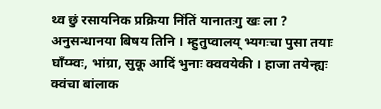थ्व छुं रसायनिक प्रक्रिया निंतिं यानातःगु खः ला ? अनुसन्धानया बिषय तिनि । म्हुतुप्वालय् भ्यगःचा पुसा तयाः घाँय्म्वः, भांग्रा, सुकू आदिं भुनाः क्ववयेकी । हाजा तयेन्ह्यः क्वंचा बांलाक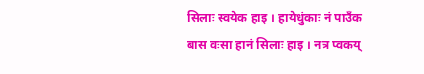सिलाः स्वयेक हाइ । हायेधुंकाः नं पाउँक बास वःसा हानं सिलाः हाइ । नत्र प्वकय्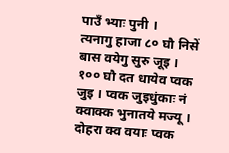पाउँ भ्याः पुनी ।
त्यनागु हाजा ८० घौ निसें बास वयेगु सुरु जूइ । १०० घौ दत धायेव प्वक जुइ । प्वक जुइधुंकाः नं क्वाक्क भुनातये मज्यू । दोहरा क्व वयाः प्वक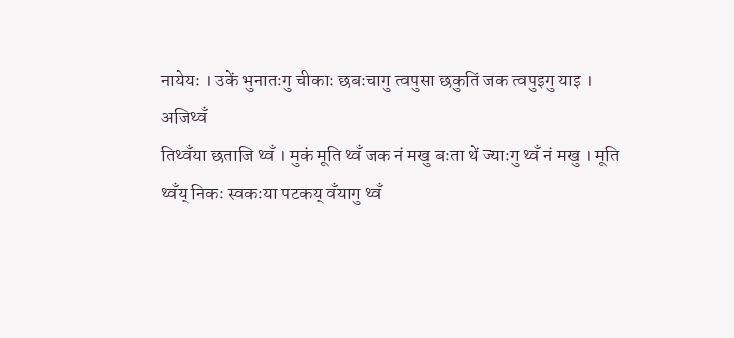नायेयः । उकें भुनातःगु चीकाः छबःचागु त्वपुसा छकुतिं जक त्वपुइगु याइ ।
अजिथ्वँ
तिथ्वँया छताजि थ्वँ । मुकं मूति थ्वँ जक नं मखु बःता थें ज्याःगु थ्वँ नं मखु । मूति थ्वँय् निकः स्वकःया पटकय् वँयागु थ्वँ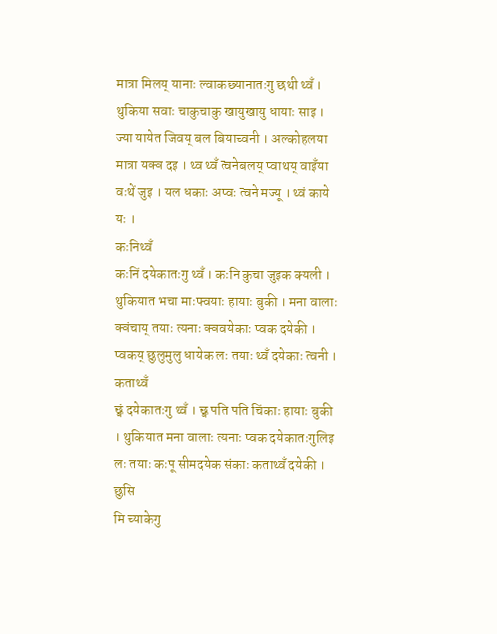मात्रा मिलय् यानाः ल्वाकछ्यानातःगु छथी थ्वँ । थुकिया सवाः चाकुचाकु खायुखायु धायाः साइ । ज्या यायेत जिवय् बल बियाच्वनी । अल्कोहलया मात्रा यक्व दइ । थ्व थ्वँ त्वनेबलय् प्वाथय् वाइँया वःथें जुइ । यल धकाः अप्वः त्वने मज्यू । थ्वं काये यः ।
कःनिथ्वँ
कःनिं दयेकातःगु थ्वँ । कःनि कुचा जुइक क्यली । थुकियात भचा माःफ्वयाः हायाः बुकी । मना वालाः क्वंचाय् तयाः त्यनाः क्ववयेकाः प्वक दयेकी । प्वकय् छुलुमुलु धायेक लः तयाः थ्वँ दयेकाः त्वनी ।
कताथ्वँ
छ्वं दयेकातःगु थ्वँ । छ्व पति पति चिंकाः हायाः बुकी । थुकियात मना वालाः त्यनाः प्वक दयेकातःगुलिइ लः तयाः कःपू सीमदयेक संकाः कताथ्वँ दयेकी ।
छुसि
मि च्याकेगु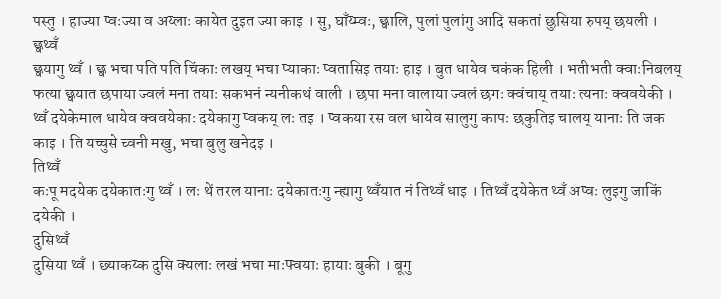पस्तु । हाज्या प्वःज्या व अय्लाः कायेत दुइत ज्या काइ । सु, घाँय्म्वः, छ्वालि, पुलां पुलांगु आदि सकतां छुसिया रुपय् छयली ।
छ्वथ्वँ
छ्वयागु थ्वँ । छ्व भचा पति पति चिंकाः लखय् भचा प्याकाः प्वतासिइ तयाः हाइ । बुत धायेव चकंक हिली । भतीभती क्वाःनिबलय् फत्या छ्वयात छपाया ज्वलं मना तयाः सकभनं न्यनीकथं वाली । छपा मना वालाया ज्वलं छगः क्वंचाय् तयाः त्यनाः क्ववयेकी । थ्वँ दयेकेमाल धायेव क्ववयेकाः दयेकागु प्वकय् लः तइ । प्वकया रस वल धायेव सालुगु कापः छकुतिइ चालय् यानाः ति जक काइ । ति यच्चुसे च्वनी मखु, भचा बुलु खनेदइ ।
तिथ्वँ
कःपू मदयेक दयेकातःगु थ्वँ । लः थें तरल यानाः दयेकातःगु न्ह्यागु थ्वँयात नं तिथ्वँ धाइ । तिथ्वँ दयेकेत थ्वँ अप्वः लुइगु जाकिं दयेकी ।
दुसिथ्वँ
दुसिया थ्वँ । छ्याकय्क दुसि क्यलाः लखं भचा माःफ्वयाः हायाः बुकी । बूगु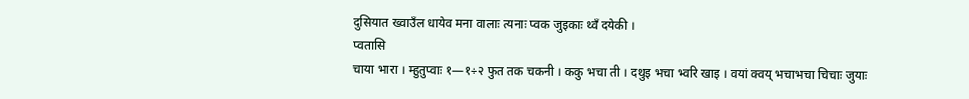दुसियात ख्वाउँल धायेव मना वालाः त्यनाः प्वक जुइकाः थ्वँ दयेकी ।
प्वतासि
चाया भारा । म्हुतुप्वाः १—१÷२ फुत तक चकनी । ककु भचा ती । दथुइ भचा भ्वरि खाइ । वयां क्वय् भचाभचा चिचाः जुयाः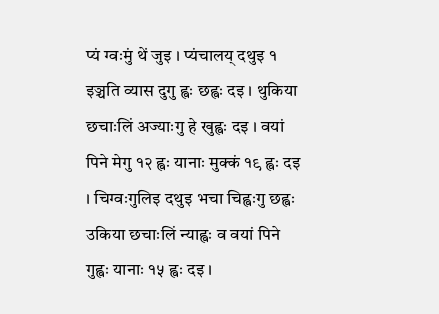प्यं ग्वःमुं थें जुइ । प्यंचालय् दथुइ १ इञ्चति व्यास दुगु ह्वः छह्वः दइ । थुकिया छचाःलिं अज्याःगु हे खुह्वः दइ । वयां पिने मेगु १२ ह्वः यानाः मुक्कं १९ ह्वः दइ । चिग्वःगुलिइ दथुइ भचा चिह्वःगु छह्वः उकिया छचाःलिं न्याह्वः व वयां पिने गुह्वः यानाः १५ ह्वः दइ ।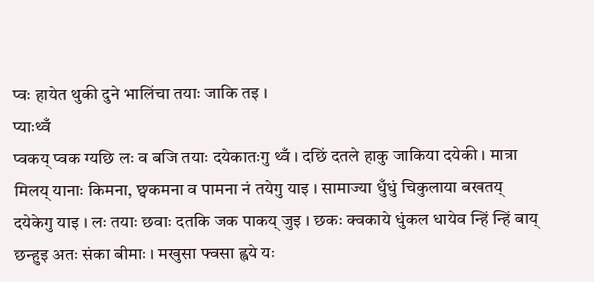प्वः हायेत थुकी दुने भालिंचा तयाः जाकि तइ ।
प्याःथ्वँ
प्वकय् प्वक ग्यछि लः व बजि तयाः दयेकातःगु थ्वँ । दछिं दतले हाकु जाकिया दयेकी । मात्रा मिलय् यानाः किमना, छ्वकमना व पामना नं तयेगु याइ । सामाज्या धुँधुं चिकुलाया बखतय् दयेकेगु याइ । लः तयाः छवाः दतकि जक पाकय् जुइ । छकः क्वकाये धुंकल धायेव न्हिं न्हिं बाय् छन्हुइ अतः संका बीमाः । मखुसा फ्वसा ह्वये यः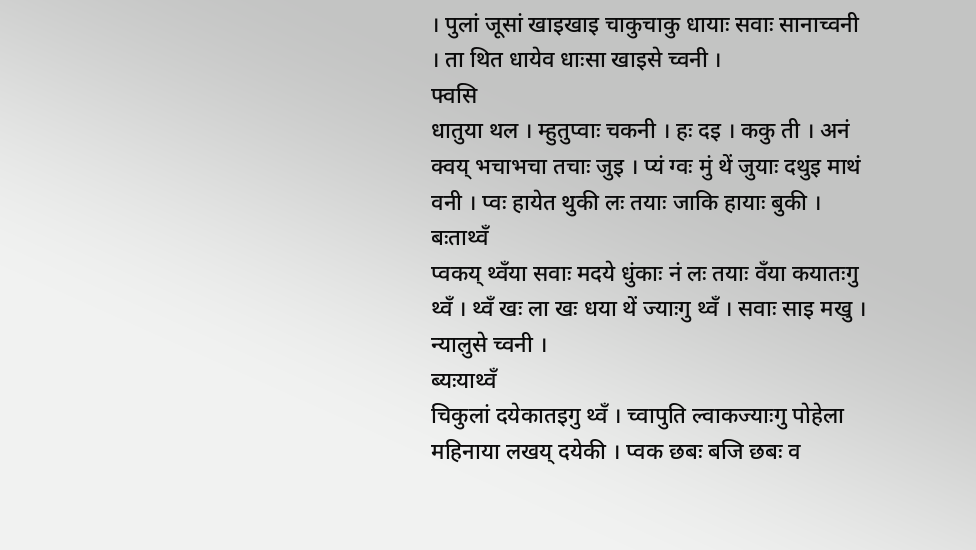। पुलां जूसां खाइखाइ चाकुचाकु धायाः सवाः सानाच्वनी । ता थित धायेव धाःसा खाइसे च्वनी ।
फ्वसि
धातुया थल । म्हुतुप्वाः चकनी । हः दइ । ककु ती । अनं क्वय् भचाभचा तचाः जुइ । प्यं ग्वः मुं थें जुयाः दथुइ माथं वनी । प्वः हायेत थुकी लः तयाः जाकि हायाः बुकी ।
बःताथ्वँ
प्वकय् थ्वँया सवाः मदये धुंकाः नं लः तयाः वँया कयातःगु थ्वँ । थ्वँ खः ला खः धया थें ज्याःगु थ्वँ । सवाः साइ मखु । न्यालुसे च्वनी ।
ब्यःयाथ्वँ
चिकुलां दयेकातइगु थ्वँ । च्वापुति ल्वाकज्याःगु पोहेला महिनाया लखय् दयेकी । प्वक छबः बजि छबः व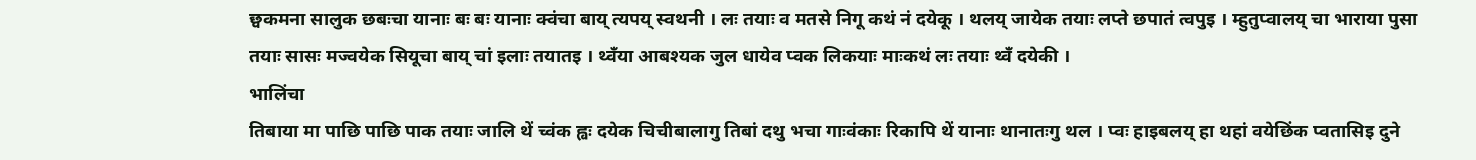छ्वकमना सालुक छबःचा यानाः बः बः यानाः क्वंचा बाय् त्यपय् स्वथनी । लः तयाः व मतसे निगू कथं नं दयेकू । थलय् जायेक तयाः लप्ते छपातं त्वपुइ । म्हुतुप्वालय् चा भाराया पुसा तयाः सासः मज्वयेक सियूचा बाय् चां इलाः तयातइ । थ्वँया आबश्यक जुल धायेव प्वक लिकयाः माःकथं लः तयाः थ्वँ दयेकी ।
भालिंचा
तिबाया मा पाछि पाछि पाक तयाः जालि थें च्वंक ह्वः दयेक चिचीबालागु तिबां दथु भचा गाःवंकाः रिकापि थें यानाः थानातःगु थल । प्वः हाइबलय् हा थहां वयेछिंक प्वतासिइ दुने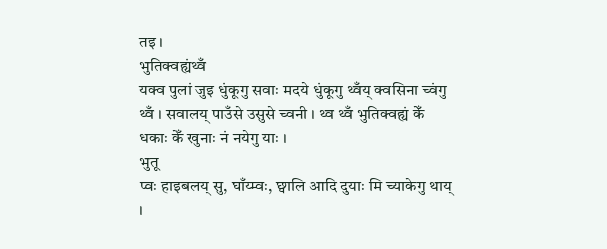तइ ।
भुतिक्वह्यंथ्वँ
यक्व पुलां जुइ धुंकूगु सवाः मदये धुंकूगु थ्वँय् क्वसिना च्वंगु थ्वँ । सवालय् पाउँसे उसुसे च्वनी । थ्व थ्वँ भुतिक्वह्यं केँ धकाः केँ खुनाः नं नयेगु याः ।
भुतू
प्वः हाइबलय् सु, घाँय्म्वः, छ्वालि आदि दुयाः मि च्याकेगु थाय् ।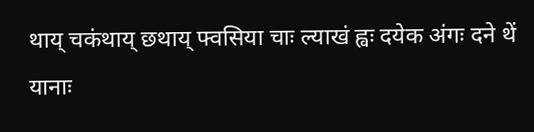थाय् चकंथाय् छथाय् फ्वसिया चाः ल्याखं ह्वः दयेक अंगः दने थें यानाः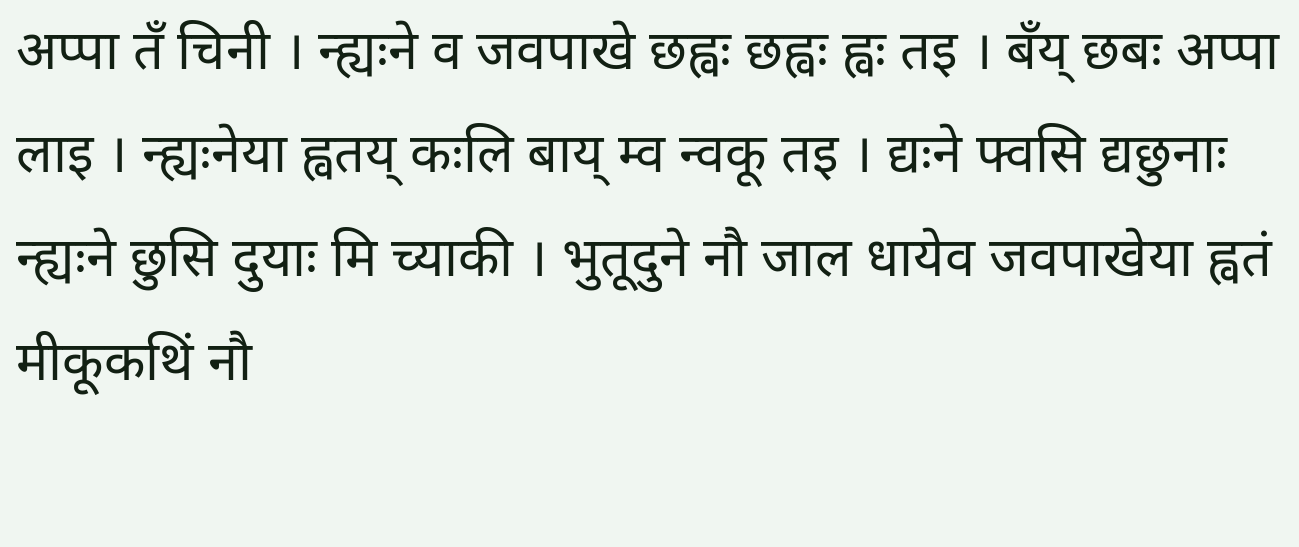अप्पा तँ चिनी । न्ह्यःने व जवपाखे छह्वः छह्वः ह्वः तइ । बँय् छबः अप्पा लाइ । न्ह्यःनेया ह्वतय् कःलि बाय् म्व न्वकू तइ । द्यःने फ्वसि द्यछुनाः न्ह्यःने छुसि दुयाः मि च्याकी । भुतूदुने नौ जाल धायेव जवपाखेया ह्वतं मीकूकथिं नौ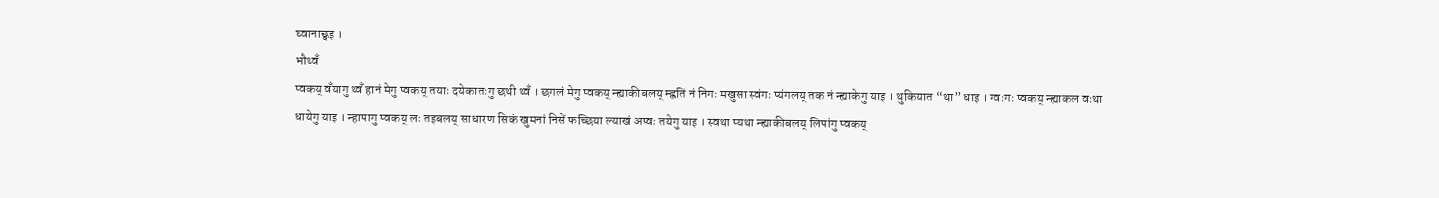घ्वानाछ्वइ ।
भौथ्वँ
प्वकय् वँयागु थ्वँ हानं मेगु प्वकय् तयाः दयेकातःगु छथी थ्वँ । छगलं मेगु प्वकय् न्ह्याकीबलय् म्ह्वतिं नं निगः मखुसा स्वंगः प्यंगलय् तक नं न्ह्याकेगु याइ । थुकियात “था” धाइ । ग्वःगः प्वकय् न्ह्याकल वःथा धायेगु याइ । न्हापागु प्वकय् लः तइबलय् साधारण सिकं खुमनां निसें फच्छिया ल्याखं अप्वः तयेगु याइ । स्वथा प्यथा न्ह्याकीबलय् लिपांगु प्वकय्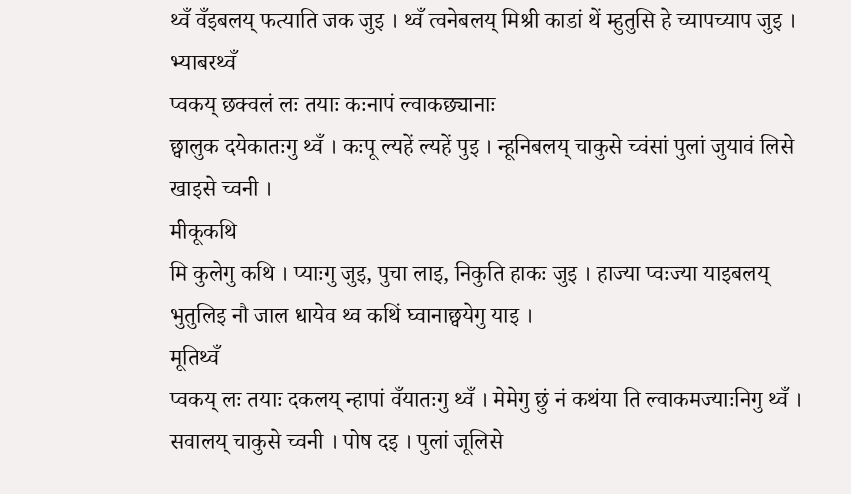थ्वँ वँइबलय् फत्याति जक जुइ । थ्वँ त्वनेबलय् मिश्री काडां थें म्हुतुसि हे च्यापच्याप जुइ ।
भ्याबरथ्वँ
प्वकय् छक्वलं लः तयाः कःनापं ल्वाकछ्यानाः
छ्वालुक दयेकातःगु थ्वँ । कःपू ल्यहें ल्यहें पुइ । न्हूनिबलय् चाकुसे च्वंसां पुलां जुयावं लिसे खाइसे च्वनी ।
मीकूकथि
मि कुलेगु कथि । प्याःगु जुइ, पुचा लाइ, निकुति हाकः जुइ । हाज्या प्वःज्या याइबलय् भुतुलिइ नौ जाल धायेव थ्व कथिं घ्वानाछ्वयेगु याइ ।
मूतिथ्वँ
प्वकय् लः तयाः दकलय् न्हापां वँयातःगु थ्वँ । मेमेगु छुं नं कथंया ति ल्वाकमज्याःनिगु थ्वँ । सवालय् चाकुसे च्वनी । पोष दइ । पुलां जूलिसे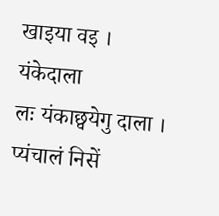खाइया वइ ।
यंकेदाला
लः यंकाछ्वयेगु दाला । प्यंचालं निसें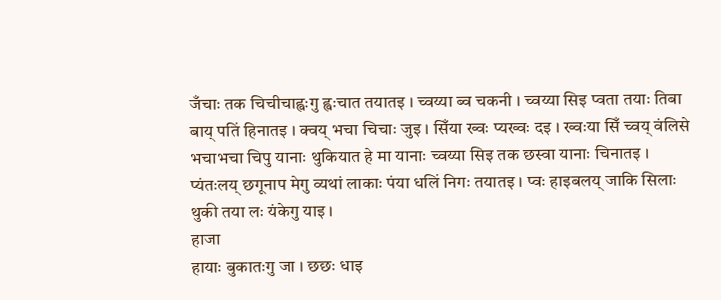जँचाः तक चिचीचाह्वःगु ह्वःचात तयातइ । च्वय्या ब्व चकनी । च्वय्या सिइ प्वता तयाः तिबा बाय् पतिं हिनातइ । क्वय् भचा चिचाः जुइ । सिँया ख्वः प्यख्वः दइ । ख्वःया सिँ च्वय् वंलिसे भचाभचा चिपु यानाः थुकियात हे मा यानाः च्वय्या सिइ तक छस्वा यानाः चिनातइ । प्यंतःलय् छगूनाप मेगु व्यथां लाकाः पंया धलिं निगः तयातइ । प्वः हाइबलय् जाकि सिलाः थुकी तया लः यंकेगु याइ ।
हाजा
हायाः बुकातःगु जा । छछः धाइ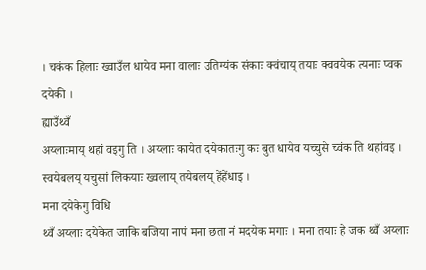। चकंक हिलाः ख्वाउँल धायेव मना वालाः उतिग्यंक संकाः क्वंचाय् तयाः क्ववयेक त्यनाः प्वक दयेकी ।
ह्याउँथ्वँ
अय्लाःमाय् थहां वइगु ति । अय्लाः कायेत दयेकातःगु कः बुत धायेव यच्चुसे च्वंक ति थहांवइ । स्वयेबलय् यचुसां लिकयाः ख्वलाय् तयेबलय् हेंहेंधाइ ।
मना दयेकेगु विधि
थ्वँ अय्लाः दयेकेत जाकि बजिया नापं मना छता नं मदयेक मगाः । मना तयाः हे जक थ्वँ अय्लाः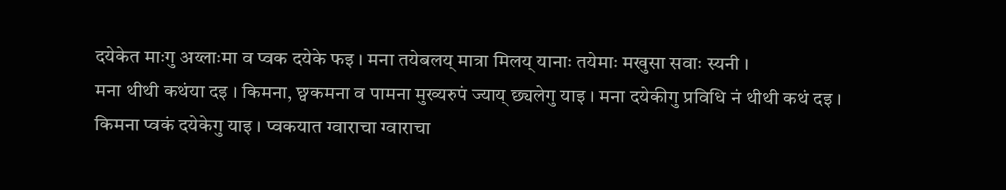दयेकेत माःगु अय्लाःमा व प्वक दयेके फइ । मना तयेबलय् मात्रा मिलय् यानाः तयेमाः मखुसा सवाः स्यनी ।
मना थीथी कथंया दइ । किमना, छ्वकमना व पामना मुख्यरुपं ज्याय् छ्यलेगु याइ । मना दयेकीगु प्रविधि नं थीथी कथं दइ ।
किमना प्वकं दयेकेगु याइ । प्वकयात ग्वाराचा ग्वाराचा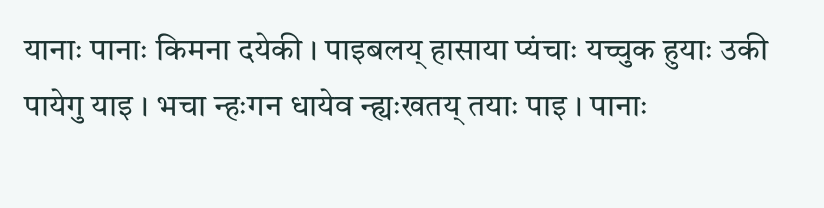यानाः पानाः किमना दयेकी । पाइबलय् हासाया प्यंचाः यच्चुक हुयाः उकी पायेगु याइ । भचा न्हःगन धायेव न्ह्यःखतय् तयाः पाइ । पानाः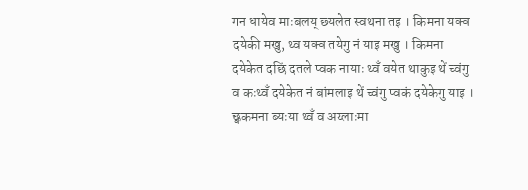गन धायेव माःबलय् छ्यलेत स्वथना तइ । किमना यक्व दयेकी मखु, थ्व यक्व तयेगु नं याइ मखु । किमना दयेकेत दछिं दतले प्वक नायाः थ्वँ वयेत थाकुइ थें च्वंगु व कःथ्वँ दयेकेत नं बांमलाइ थें च्वंगु प्वकं दयेकेगु याइ ।
छ्वकमना ब्यःया थ्वँ व अय्लाःमा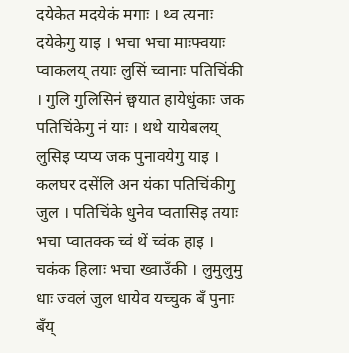दयेकेत मदयेकं मगाः । थ्व त्यनाः दयेकेगु याइ । भचा भचा माःफ्वयाः प्वाकलय् तयाः लुसिं च्वानाः पतिचिंकी । गुलि गुलिसिनं छ्वयात हायेधुंकाः जक पतिचिंकेगु नं याः । थथे यायेबलय् लुसिइ प्यप्य जक पुनावयेगु याइ । कलघर दसेंलि अन यंका पतिचिंकीगु जुल । पतिचिंके धुनेव प्वतासिइ तयाः भचा प्वातक्क च्वं थें च्वंक हाइ । चकंक हिलाः भचा ख्वाउँकी । लुमुलुमु धाः ज्वलं जुल धायेव यच्चुक बँ पुनाः बँय्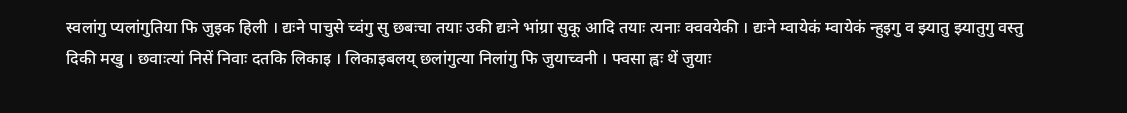स्वलांगु प्यलांगुतिया फि जुइक हिली । द्यःने पाचुसे च्वंगु सु छबःचा तयाः उकी द्यःने भांग्रा सुकू आदि तयाः त्यनाः क्ववयेकी । द्यःने म्वायेकं म्वायेकं न्हुइगु व झ्यातु झ्यातुगु वस्तु दिकी मखु । छवाःत्यां निसें निवाः दतकि लिकाइ । लिकाइबलय् छलांगुत्या निलांगु फि जुयाच्वनी । फ्वसा ह्वः थें जुयाः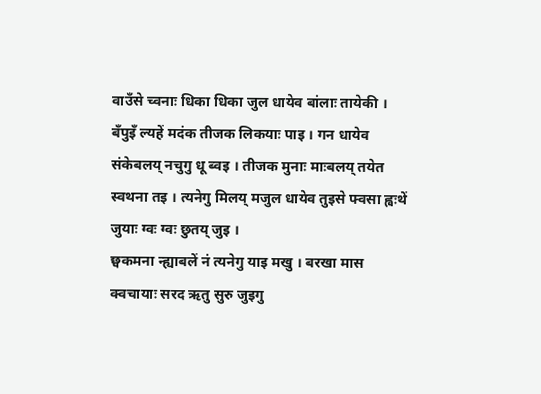वाउँसे च्वनाः धिका धिका जुल धायेव बांलाः तायेकी । बँपुइँ ल्यहें मदंक तीजक लिकयाः पाइ । गन धायेव संकेबलय् नचुगु धू ब्वइ । तीजक मुनाः माःबलय् तयेत स्वथना तइ । त्यनेगु मिलय् मजुल धायेव तुइसे फ्वसा ह्वःथें जुयाः ग्वः ग्वः छुतय् जुइ ।
छ्वकमना न्ह्याबलें नं त्यनेगु याइ मखु । बरखा मास क्वचायाः सरद ऋतु सुरु जुइगु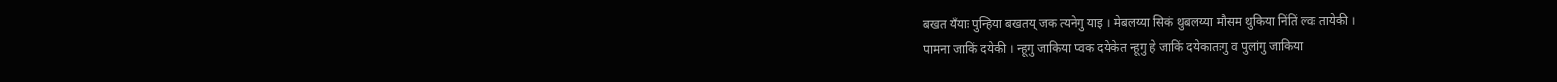बखत यँयाः पुन्हिया बखतय् जक त्यनेगु याइ । मेबलय्या सिकं थुबलय्या मौसम थुकिया निंतिं ल्वः तायेकी ।
पामना जाकिं दयेकी । न्हूगु जाकिया प्वक दयेकेत न्हूगु हे जाकिं दयेकातःगु व पुलांगु जाकिया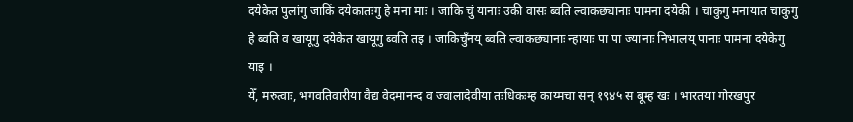दयेकेत पुलांगु जाकिं दयेकातःगु हे मना माः । जाकि चुं यानाः उकी वासः ब्वति ल्वाकछ्यानाः पामना दयेकी । चाकुगु मनायात चाकुगु हे ब्वति व खायूगु दयेकेत खायूगु ब्वति तइ । जाकिचुँनय् ब्वति ल्वाकछ्यानाः न्हायाः पा पा ज्यानाः निभालय् पानाः पामना दयेकेगु याइ ।
येँ, मरुत्वाः, भगवतिवारीया वैद्य वेदमानन्द व ज्वालादेवीया तःधिकःम्ह काय्मचा सन् १९४५ स बूम्ह खः । भारतया गोरखपुर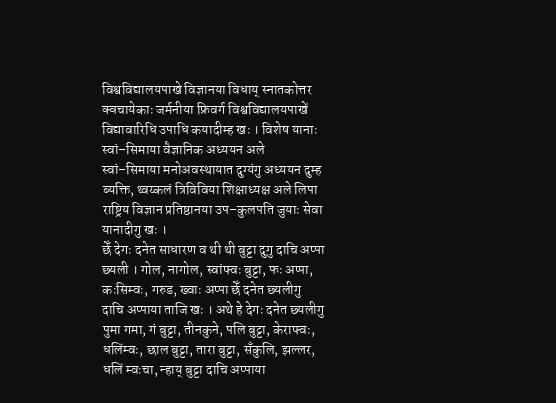विश्वविद्यालयपाखे विज्ञानया विधाय् स्नातकोत्तर क्वचायेकाः जर्मनीया फ्रिवर्ग विश्वविद्यालयपाखें विद्यावारिधि उपाधि कयादीम्ह खः । विशेष यानाः स्वां–सिमाया वैज्ञानिक अध्ययन अले स्वां–सिमाया मनोअवस्थायात दुग्यंगु अध्ययन दुम्ह ब्यक्ति, थ्वय्कलं त्रिविविया शिक्षाध्यक्ष अले लिपा राष्ट्रिय विज्ञान प्रतिष्ठानया उप–कुलपति जुयाः सेवा यानादीगु खः ।
छेँ देगः दनेत साधारण व थी थी बुट्टा दुगु दाचि अप्पा छ्यली । गोल, नागोल, स्वांफ्वः बुट्टा, फः अप्पा, कःसिम्वः, गरुड, ख्वाः अप्पा छेँ दनेत छ्यलीगु दाचि अप्पाया ताजि खः । अथे हे देगः दनेत छ्यलीगु पुमा गमा, गं बुट्टा, तीनकुने, पलि बुट्टा, केराफ्वः, धलिंम्वः, छाल बुट्टा, तारा बुट्टा, सँकुलि, झल्लर, धलिं म्वःचा, न्हाय् बुट्टा दाचि अप्पाया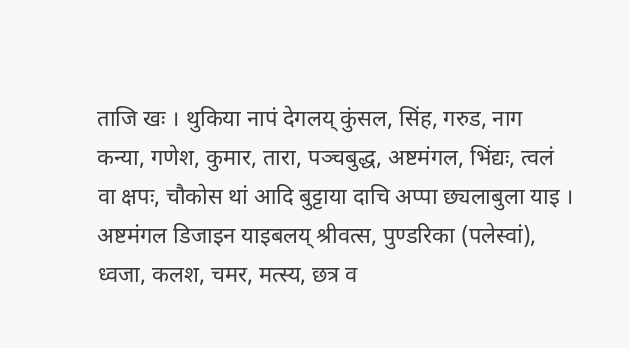ताजि खः । थुकिया नापं देगलय् कुंसल, सिंह, गरुड, नाग कन्या, गणेश, कुमार, तारा, पञ्चबुद्ध, अष्टमंगल, भिंद्यः, त्वलं वा क्षपः, चौकोस थां आदि बुट्टाया दाचि अप्पा छ्यलाबुला याइ । अष्टमंगल डिजाइन याइबलय् श्रीवत्स, पुण्डरिका (पलेस्वां), ध्वजा, कलश, चमर, मत्स्य, छत्र व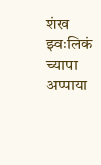शंख झ्वःलिकं च्यापा अप्पाया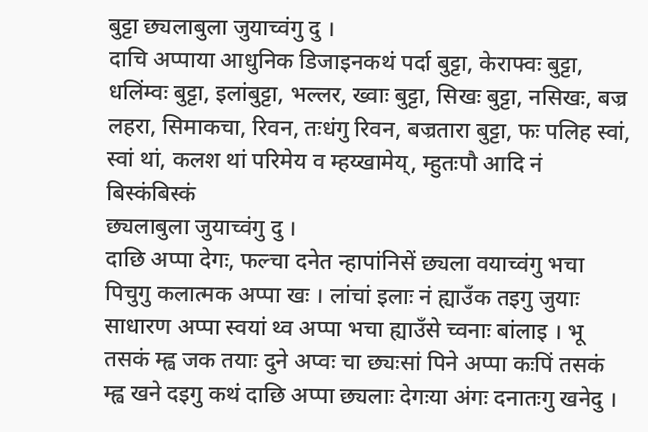बुट्टा छ्यलाबुला जुयाच्वंगु दु ।
दाचि अप्पाया आधुनिक डिजाइनकथं पर्दा बुट्टा, केराफ्वः बुट्टा, धलिंम्वः बुट्टा, इलांबुट्टा, भल्लर, ख्वाः बुट्टा, सिखः बुट्टा, नसिखः, बज्र लहरा, सिमाकचा, रिवन, तःधंगु रिवन, बज्रतारा बुट्टा, फः पलिह स्वां, स्वां थां, कलश थां परिमेय व म्हय्खामेय्, म्हुतःपौ आदि नं बिस्कंबिस्कं
छ्यलाबुला जुयाच्वंगु दु ।
दाछि अप्पा देगः, फल्चा दनेत न्हापांनिसें छ्यला वयाच्वंगु भचा पिचुगु कलात्मक अप्पा खः । लांचां इलाः नं ह्याउँक तइगु जुयाः साधारण अप्पा स्वयां थ्व अप्पा भचा ह्याउँसे च्वनाः बांलाइ । भू तसकं म्ह्व जक तयाः दुने अप्वः चा छ्यःसां पिने अप्पा कःपिं तसकं म्ह्व खने दइगु कथं दाछि अप्पा छ्यलाः देगःया अंगः दनातःगु खनेदु ।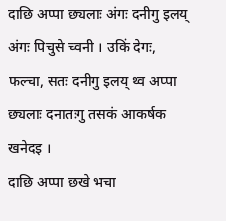दाछि अप्पा छ्यलाः अंगः दनीगु इलय् अंगः पिचुसे च्वनी । उकिं देगः, फल्चा, सतः दनीगु इलय् थ्व अप्पा छ्यलाः दनातःगु तसकं आकर्षक खनेदइ ।
दाछि अप्पा छखे भचा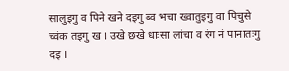सालुइगु व पिने खने दइगु ब्व भचा ख्वातुइगु वा पिचुसे च्वंक तइगु ख । उखे छखे धाःसा लांचा व रंग नं पानातःगु दइ ।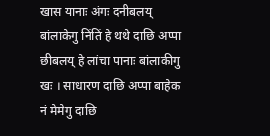खास यानाः अंगः दनीबलय् बांलाकेगु निंतिं हे थथे दाछि अप्पा छीबलय् हे लांचा पानाः बांलाकीगु खः । साधारण दाछि अप्पा बाहेक नं मेमेगु दाछि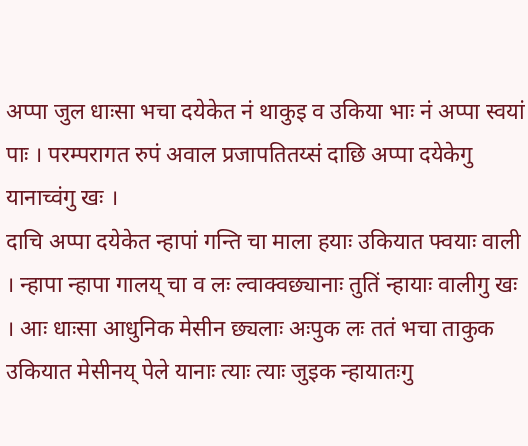अप्पा जुल धाःसा भचा दयेकेत नं थाकुइ व उकिया भाः नं अप्पा स्वयां पाः । परम्परागत रुपं अवाल प्रजापतितय्सं दाछि अप्पा दयेकेगु
यानाच्वंगु खः ।
दाचि अप्पा दयेकेत न्हापां गन्ति चा माला हयाः उकियात फ्वयाः वाली । न्हापा न्हापा गालय् चा व लः ल्वाक्वछ्यानाः तुतिं न्हायाः वालीगु खः । आः धाःसा आधुनिक मेसीन छ्यलाः अःपुक लः ततं भचा ताकुक उकियात मेसीनय् पेले यानाः त्याः त्याः जुइक न्हायातःगु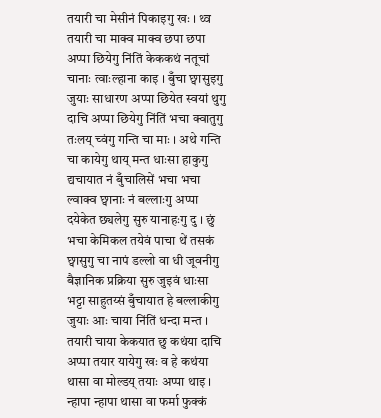तयारी चा मेसीनं पिकाइगु खः । थ्व तयारी चा माक्व माक्व छपा छपा अप्पा छियेगु निंतिं केककथं नतूचां चानाः त्वाःल्हाना काइ । बुँचा छ्वासुइगु जुयाः साधारण अप्पा छियेत स्वयां थुगु दाचि अप्पा छियेगु निंतिं भचा क्वातुगु तःलय् च्वंगु गन्ति चा माः । अथे गन्ति चा कायेगु थाय् मन्त धाःसा हाकुगु द्यचायात नं बुँचालिसें भचा भचा ल्वाक्व छ्वानाः नं बल्लाःगु अप्पा दयेकेत छ्यलेगु सुरु यानाहःगु दु । छुं भचा केमिकल तयेवं पाचा थें तसकं छ्वासुगु चा नापं डल्लो वा धी जूवनीगु बैज्ञानिक प्रक्रिया सुरु जुइवं धाःसा भट्टा साहुतय्सं बुँचायात हे बल्लाकीगु जुयाः आः चाया निंतिं धन्दा मन्त ।
तयारी चाया केकयात छु कथंया दाचि अप्पा तयार यायेगु खः व हे कथंया थासा वा मोल्डय् तयाः अप्पा थाइ । न्हापा न्हापा थासा वा फर्मा फुक्कं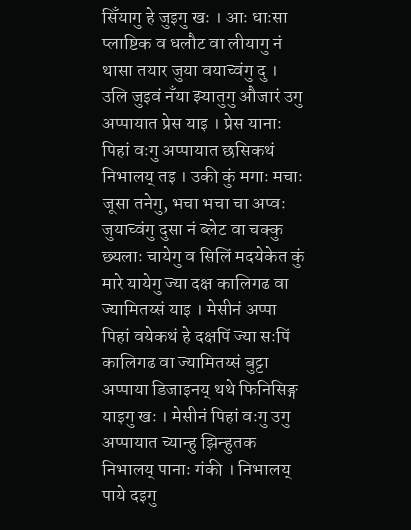सिँयागु हे जुइगु खः । आः धाःसा प्लाष्टिक व धलौट वा लीयागु नं थासा तयार जुया वयाच्वंगु दु । उलि जुइवं नँया झ्यातुगु औजारं उगु अप्पायात प्रेस याइ । प्रेस यानाः पिहां वःगु अप्पायात छसिकथं निभालय् तइ । उकी कुं मगाः मचाः जूसा तनेगु, भचा भचा चा अप्वः जुयाच्वंगु दुसा नं ब्लेट वा चक्कु छ्यलाः चायेगु व सिलिं मदयेकेत कुं मारे यायेगु ज्या दक्ष कालिगढ वा ज्यामितय्सं याइ । मेसीनं अप्पा पिहां वयेकथं हे दक्षपिं ज्या सःपिं कालिगढ वा ज्यामितय्सं बुट्टा अप्पाया डिजाइनय् थथे फिनिसिङ्ग याइगु खः । मेसीनं पिहां वःगु उगु अप्पायात च्यान्हु झिन्हुतक निभालय् पानाः गंकी । निभालय् पाये दइगु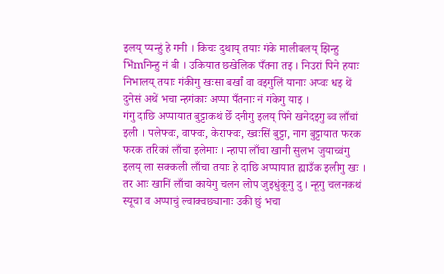इलय् प्यन्हुं हे गनी । किचः दुथाय् तयाः गंके मालीबलय् झिन्हु भिंmनिन्हु नं बी । उकियात छखेलिक पँतना तइ । निउरां पिने हयाः निभालय् तयाः गंकीगु खःसा बर्खां वा वइगुलिं यानाः अप्वः धइ थें दुनेसं अथें भचा न्हगंकाः अप्पा पँतनाः नं गंकेगु याइ ।
गंगु दाछि अप्पायात बुट्टाकथं छेँ दनीगु इलय् पिने खनेदइगु ब्व लाँचां इली । पलेफ्वः, वाफ्वः, केराफ्वः, ख्वःसिं बुट्टा, नाग बुट्टायात फरक फरक तरिकां लाँचा इलेमाः । न्हापा लाँचा खानी सुलभ जुयाच्वंगु इलय् ला सक्कली लाँचा तयाः हे दाछि अप्पायात ह्याउँक इलीगु खः । तर आः खानिं लाँचा कायेगु चलन लोप जुइधुंकूगु दु । न्हूगु चलनकथं स्यूचा व अप्पाचुं ल्वाक्वछ्यानाः उकी छुं भचा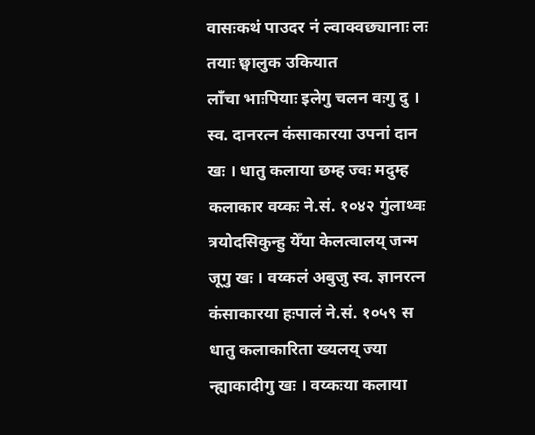वासःकथं पाउदर नं ल्वाक्वछ्यानाः लः तयाः छ्वालुक उकियात
लाँचा भाःपियाः इलेगु चलन वःगु दु ।
स्व. दानरत्न कंसाकारया उपनां दान खः । धातु कलाया छम्ह ज्वः मदुम्ह कलाकार वय्कः ने.सं. १०४२ गुंलाथ्वः त्रयोदसिकुन्हु येँया केलत्वालय् जन्म जूगु खः । वय्कलं अबुजु स्व. ज्ञानरत्न कंसाकारया हःपालं ने.सं. १०५९ स धातु कलाकारिता ख्यलय् ज्या न्ह्याकादीगु खः । वय्कःया कलाया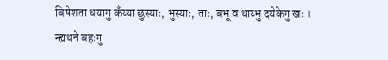बिषेशता धयागु कँय्या छुस्याः, भुस्याः, ताः, बभू व थाय्भु दयेकेगु खः । न्ह्यथने बहःगु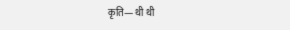कृति— थी थी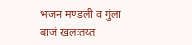भजन मण्डली व गुंला बाजं खलःतय्त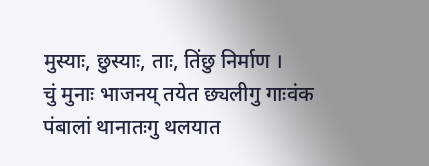मुस्याः, छुस्याः, ताः, तिंछु निर्माण ।
चुं मुनाः भाजनय् तयेत छ्यलीगु गाःवंक पंबालां थानातःगु थलयात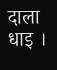दाला धाइ ।